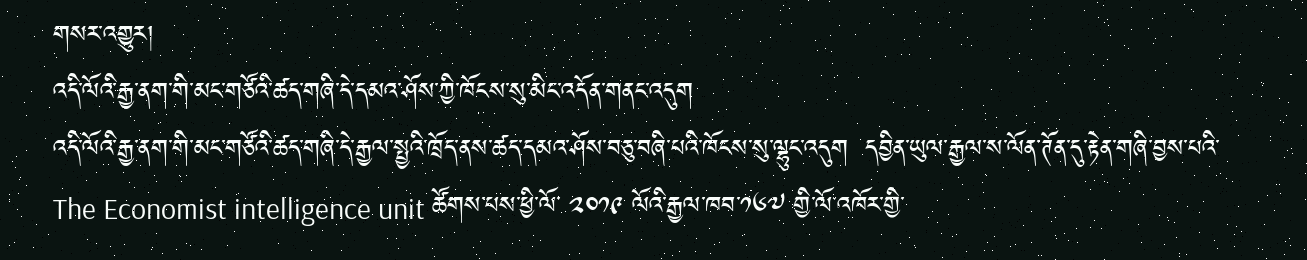གསར་འགྱུར།
འདི་ལོའི་རྒྱ་ནག་གི་མང་གཙོའི་ཚད་གཞི་དེ་དམའ་ཤོས་ཀྱི་ཁོངས་སུ་མིང་འདོན་གནང་འདུག
འདི་ལོའི་རྒྱ་ནག་གི་མང་གཙོའི་ཚད་གཞི་དེ་རྒྱལ་སྤྱའི་ཁྲོད་ནས་ཚད་དམའ་ཤོས་བཅུ་བཞི་པའི་ཁོངས་སུ་ལྷུང་འདུག  དབྱིན་ཡུལ་རྒྱལ་ས་ལོན་ཊོན་དུ་རྟེན་གཞི་བྱས་པའི་ The Economist intelligence unit ཚོགས་པས་ཕྱི་ལོ་ ༢༠༡༩ ལོའི་རྒྱལ་ཁབ་༡༦༧ གྱི་ལོ་འཁོར་གྱི་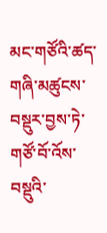མང་གཙོའི་ཚད་གཞི་མཚུངས་བསྡུར་བྱས་ཏེ་གཙོ་བོ་འོས་བསྡུའི་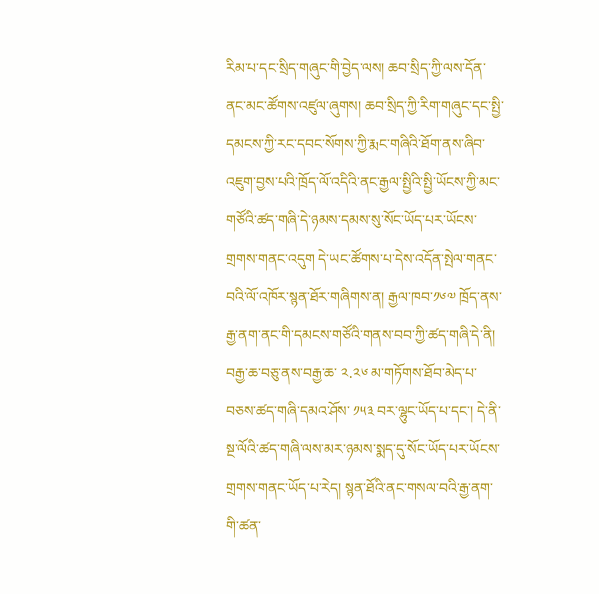རིམ་པ་དང་སྲིད་གཞུང་གི་བྱེད་ལས། ཆབ་སྲིད་ཀྱི་ལས་དོན་ནང་མང་ཚོགས་འཛུལ་ཞུགས། ཆབ་སྲིད་ཀྱི་རིག་གཞུང་དང་སྤྱི་དམངས་ཀྱི་རང་དབང་སོགས་ཀྱི་རྨང་གཞིའི་ཐོག་ནས་ཞིབ་འཇུག་བྱས་པའི་ཁྲོད་ལོ་འདིའི་ནང་རྒྱལ་སྤྱིའི་སྤྱི་ཡོངས་ཀྱི་མང་གཙོའི་ཚད་གཞི་དེ་ཉམས་དམས་སུ་སོང་ཡོད་པར་ཡོངས་གྲགས་གནང་འདུག དེ་ཡང་ཚོགས་པ་དེས་འདོན་སྤེལ་གནང་བའི་ལོ་འཁོར་སྙན་ཐོར་གཞིགས་ན། རྒྱལ་ཁབ་༡༦༧ ཁྲོད་ནས་རྒྱ་ནག་ནང་གི་དམངས་གཙོའི་གནས་བབ་ཀྱི་ཚད་གཞི་དེ་ནི། བརྒྱ་ཆ་བཅུ་ནས་བརྒྱ་ཆ་ ༢.༢༦ མ་གཏོགས་ཐོབ་མེད་པ་བཅས་ཚད་གཞི་དམའ་ཤོས་ ༡༥༣ བར་ལྷུང་ཡོད་པ་དང་། དེ་ནི་སྔ་ལོའི་ཚད་གཞི་ལས་མར་ཉམས་སྨད་དུ་སོང་ཡོད་པར་ཡོངས་གྲགས་གནང་ཡོད་པ་རེད། སྙན་ཐོའི་ནང་གསལ་བའི་རྒྱ་ནག་གི་ཚན་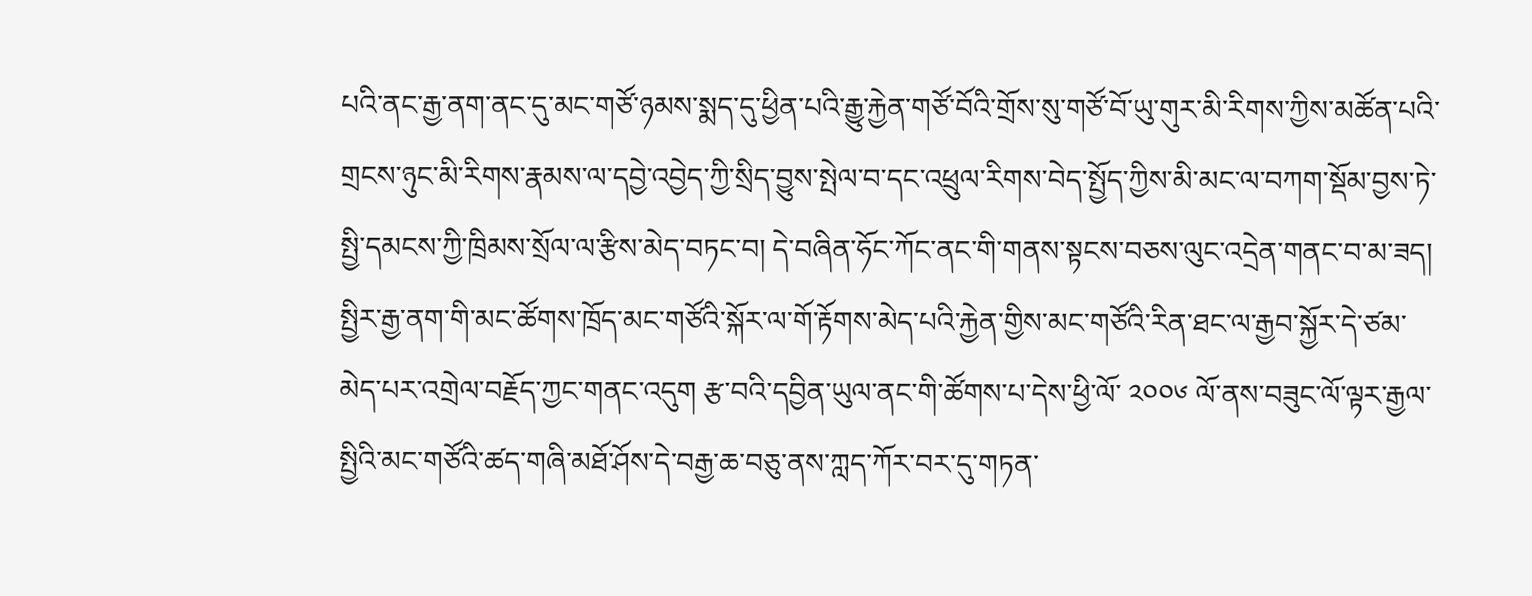པའི་ནང་རྒྱ་ནག་ནང་དུ་མང་གཙོ་ཉམས་སྨད་དུ་ཕྱིན་པའི་རྒྱུ་རྐྱེན་གཙོ་བོའི་གྲོས་སུ་གཙོ་བོ་ཡུ་གུར་མི་རིགས་ཀྱིས་མཚོན་པའི་གྲངས་ཉུང་མི་རིགས་རྣམས་ལ་དབྱེ་འབྱེད་ཀྱི་སྲིད་བྱུས་སྤེལ་བ་དང་འཕྲུལ་རིགས་བེད་སྤྱོད་ཀྱིས་མི་མང་ལ་བཀག་སྡོམ་བྱས་ཏེ་སྤྱི་དམངས་ཀྱི་ཁྲིམས་སྲོལ་ལ་རྩིས་མེད་བཏང་བ། དེ་བཞིན་ཧོང་ཀོང་ནང་གི་གནས་སྟངས་བཅས་ལུང་འདྲེན་གནང་བ་མ་ཟད། སྤྱིར་རྒྱ་ནག་གི་མང་ཚོགས་ཁྲོད་མང་གཙོའི་སྐོར་ལ་གོ་རྟོགས་མེད་པའི་རྐྱེན་གྱིས་མང་གཙོའི་རིན་ཐང་ལ་རྒྱབ་སྐྱོར་དེ་ཙམ་མེད་པར་འགྲེལ་བརྗོད་ཀྱང་གནང་འདུག རྩ་བའི་དབྱིན་ཡུལ་ནང་གི་ཚོགས་པ་དེས་ཕྱི་ལོ་ ༢༠༠༦ ལོ་ནས་བཟུང་ལོ་ལྟར་རྒྱལ་སྤྱིའི་མང་གཙོའི་ཚད་གཞི་མཐོ་ཤོས་དེ་བརྒྱ་ཆ་བཅུ་ནས་ཀླད་ཀོར་བར་དུ་གཏན་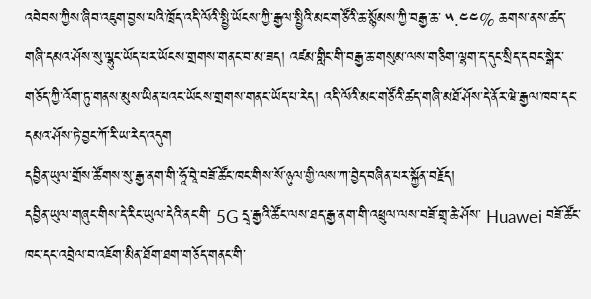འབེབས་ཀྱིས་ཞིབ་འཇུག་བྱས་པའི་ཁྲོད་འདི་ལོའི་སྤྱི་ཡོངས་ཀྱི་རྒྱལ་སྤྱིའི་མང་གཙོའི་ཆ་སྙོམས་ཀྱི་བརྒྱ་ཆ་ ༥.༤༤% ཆགས་ནས་ཚད་གཞི་དམའ་ཤོས་སུ་ལྷུང་ཡོད་པར་ཡོངས་གྲགས་གནང་བ་མ་ཟད། འཛམ་གླིང་གི་བརྒྱ་ཆ་གསུམ་ལས་གཅིག་ལྷག་ད་དུང་སྲིད་དབང་སྒེར་གཅོད་ཀྱི་འོག་ཏུ་གནས་མུས་ཡིན་པའང་ཡོངས་གྲགས་གནང་ཡོད་པ་རེད། འདི་ལོའི་མང་གཙོའི་ཚད་གཞི་མཐོ་ཤོས་དེ་ནོར་ཝེ་རྒྱལ་ཁབ་དང་དམའ་ཤོས་ཏེ་བྱང་ཀོ་རི་ཡ་རེད་འདུག
དབྱིན་ཡུལ་གྲོས་ཚོགས་སུ་རྒྱ་ནག་གི་ཧཱོ་བཱེ་བཟོ་ཚོང་ཁང་གིས་སོ་ཉུལ་གྱི་ལས་ཀ་བྱེད་བཞིན་པར་སྐྱོན་བརྗོད།
དབྱིན་ཡུལ་གཞུང་གིས་དེ་རིང་ཡུལ་དེའི་ནང་གི་ 5G དྲྭ་རྒྱའི་ཚོང་ལས་ཐད་རྒྱ་ནག་གི་འཕྲུལ་ལས་བཟོ་གྲྭ་ཆེ་ཤོས་ Huawei བཟོ་ཚོང་ཁང་དང་འབྲེལ་བ་འཇོག་མིན་ཐོག་ཐག་གཅོད་གནང་གི་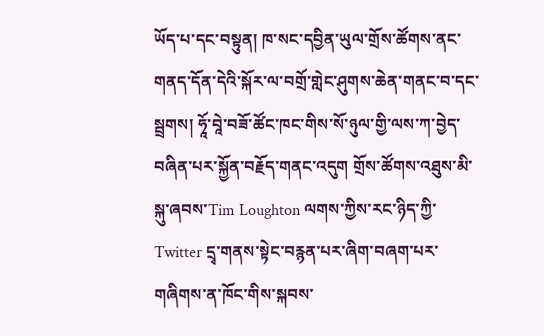ཡོད་པ་དང་བསྟུན། ཁ་སང་དབྱིན་ཡུལ་གྲོས་ཚོགས་ནང་གནད་དོན་དེའི་སྐོར་ལ་བགྲོ་གླེང་ཤུགས་ཆེན་གནང་བ་དང་སྦྲགས། ཧཱོ་བཱེ་བཟོ་ཚོང་ཁང་གིས་སོ་ཉུལ་གྱི་ལས་ཀ་བྱེད་བཞིན་པར་སྐྱོན་བརྗོད་གནང་འདུག གྲོས་ཚོགས་འཐུས་མི་སྐུ་ཞབས་Tim Loughton ལགས་ཀྱིས་རང་ཉིད་ཀྱི་ Twitter དྲྭ་གནས་སྟེང་བརྙན་པར་ཞིག་བཞག་པར་གཞིགས་ན་ཁོང་གིས་སྐབས་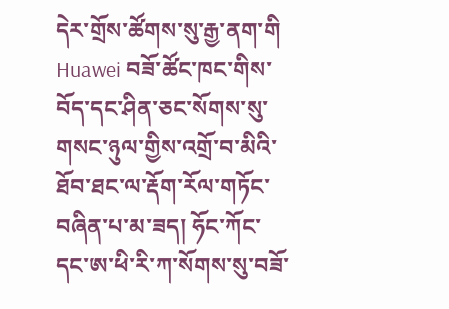དེར་གྲོས་ཚོགས་སུ་རྒྱ་ནག་གི Huawei བཟོ་ཚོང་ཁང་གིས་བོད་དང་ཤིན་ཅང་སོགས་སུ་གསང་ཉུལ་གྱིས་འགྲོ་བ་མིའི་ཐོབ་ཐང་ལ་རྡོག་རོལ་གཏོང་བཞིན་པ་མ་ཟད། ཧོང་ཀོང་དང་ཨ་ཕི་རི་ཀ་སོགས་སུ་བཟོ་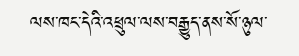ལས་ཁང་དེའི་འཕྲུལ་ལས་བརྒྱུད་ནས་སོ་ཉུལ་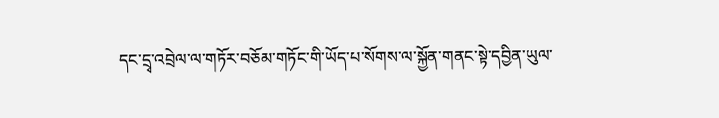དང་དྲྭ་འབྲེལ་ལ་གཏོར་བཅོམ་གཏོང་གི་ཡོད་པ་སོགས་ལ་སྐྱོན་གནང་སྟེ་དབྱིན་ཡུལ་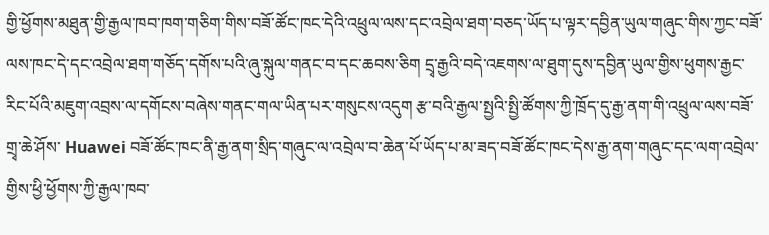གྱི་ཕྱོགས་མཐུན་གྱི་རྒྱལ་ཁབ་ཁག་གཅིག་གིས་བཟོ་ཚོང་ཁང་དེའི་འཕྲུལ་ལས་དང་འབྲེལ་ཐག་བཅད་ཡོད་པ་ལྟར་དབྱིན་ཡུལ་གཞུང་གིས་ཀྱང་བཟོ་ལས་ཁང་དེ་དང་འབྲེལ་ཐག་གཅོད་དགོས་པའི་ཞུ་སྐུལ་གནང་བ་དང་ཆབས་ཅིག དྲྭ་རྒྱའི་བདེ་འཇགས་ལ་ཐུག་དུས་དབྱིན་ཡུལ་གྱིས་ཕུགས་རྒྱང་རིང་པོའི་མཇུག་འབྲས་ལ་དགོངས་བཞེས་གནང་གལ་ཡིན་པར་གསུངས་འདུག རྩ་བའི་རྒྱལ་སྤྱའི་སྤྱི་ཚོགས་ཀྱི་ཁྲོད་དུ་རྒྱ་ནག་གི་འཕྲུལ་ལས་བཟོ་གྲྭ་ཆེ་ཤོས་ Huawei བཟོ་ཚོང་ཁང་ནི་རྒྱ་ནག་སྲིད་གཞུང་ལ་འབྲེལ་བ་ཆེན་པོ་ཡོད་པ་མ་ཟད་བཟོ་ཚོང་ཁང་དེས་རྒྱ་ནག་གཞུང་དང་ལག་འབྲེལ་གྱིས་ཕྱི་ཕྱོགས་ཀྱི་རྒྱལ་ཁབ་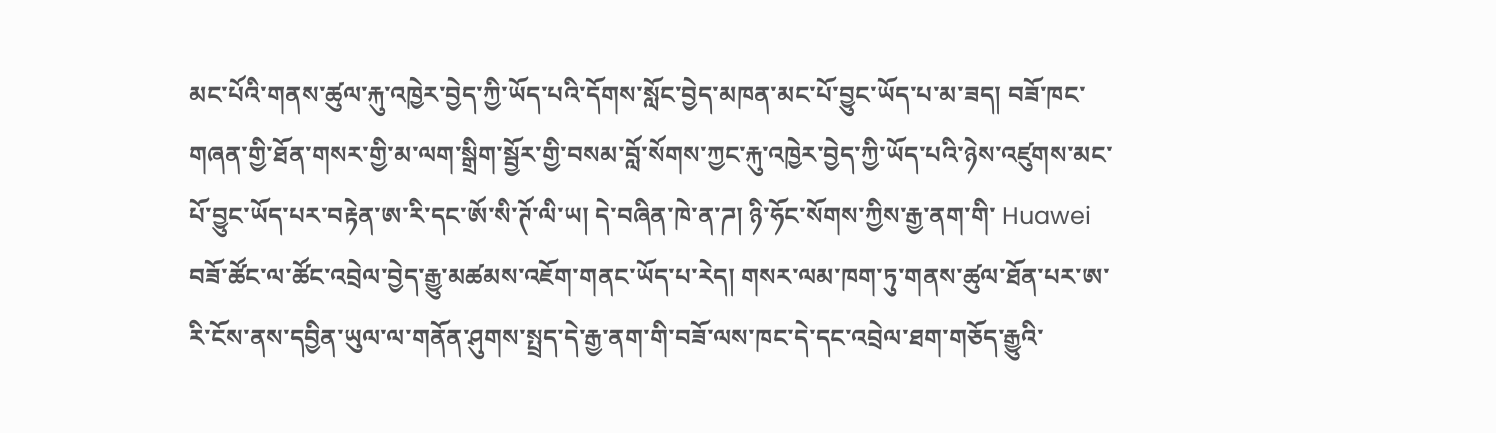མང་པོའི་གནས་ཚུལ་རྐུ་འཁྱེར་བྱེད་ཀྱི་ཡོད་པའི་དོགས་སློང་བྱེད་མཁན་མང་པོ་བྱུང་ཡོད་པ་མ་ཟད། བཟོ་ཁང་གཞན་གྱི་ཐོན་གསར་གྱི་མ་ལག་སྒྲིག་སྦྱོར་གྱི་བསམ་བློ་སོགས་ཀྱང་རྐུ་འཁྱེར་བྱེད་ཀྱི་ཡོད་པའི་ཉེས་འཛུགས་མང་པོ་བྱུང་ཡོད་པར་བརྟེན་ཨ་རི་དང་ཨོ་སི་ཊོ་ལི་ཡ། དེ་བཞིན་ཁེ་ན་ཌ། ཉི་ཧོང་སོགས་ཀྱིས་རྒྱ་ནག་གི་ Huawei བཟོ་ཚོང་ལ་ཚོང་འབྲེལ་བྱེད་རྒྱུ་མཚམས་འཇོག་གནང་ཡོད་པ་རེད། གསར་ལམ་ཁག་ཏུ་གནས་ཚུལ་ཐོན་པར་ཨ་རི་ངོས་ནས་དབྱིན་ཡུལ་ལ་གནོན་ཤུགས་སྤྲད་དེ་རྒྱ་ནག་གི་བཟོ་ལས་ཁང་དེ་དང་འབྲེལ་ཐག་གཅོད་རྒྱུའི་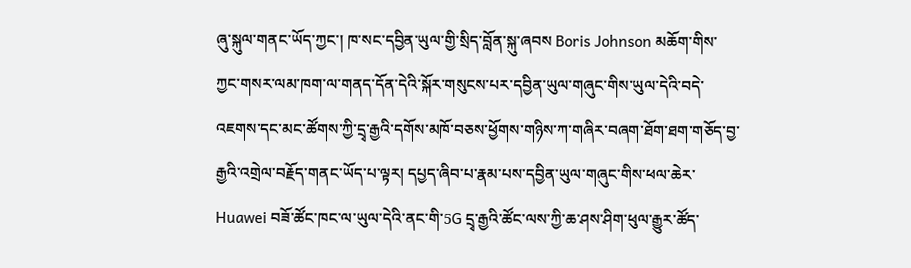ཞུ་སྐུལ་གནང་ཡོད་ཀྱང་། ཁ་སང་དབྱིན་ཡུལ་གྱི་སྲིད་བློན་སྐུ་ཞབས Boris Johnson མཆོག་གིས་ཀྱང་གསར་ལམ་ཁག་ལ་གནད་དོན་དེའི་སྐོར་གསུངས་པར་དབྱིན་ཡུལ་གཞུང་གིས་ཡུལ་དེའི་བདེ་འཇགས་དང་མང་ཚོགས་ཀྱི་དྲྭ་རྒྱའི་དགོས་མཁོ་བཅས་ཕྱོགས་གཉིས་ཀ་གཞིར་བཞག་ཐོག་ཐག་གཅོད་བྱ་རྒྱའི་འགྲེལ་བརྗོད་གནང་ཡོད་པ་ལྟར། དཔྱད་ཞིབ་པ་རྣམ་པས་དབྱིན་ཡུལ་གཞུང་གིས་ཕལ་ཆེར་ Huawei བཟོ་ཚོང་ཁང་ལ་ཡུལ་དེའི་ནང་གི་5G དྲྭ་རྒྱའི་ཚོང་ལས་ཀྱི་ཆ་ཤས་ཤིག་ཕུལ་རྒྱུར་ཚོད་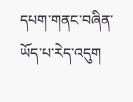དཔག་གནང་བཞིན་ཡོད་པ་རེད་འདུག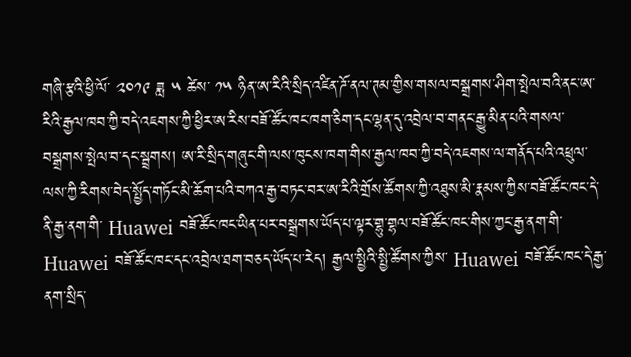གཞི་རྩའི་ཕྱི་ལོ་ ༢༠༡༩ ཟླ ༥ ཚེས་ ༡༥ ཉིན་ཨ་རིའི་སྲིད་འཛིན་ཌོ་ནལ་ཊམ་གྱིས་གསལ་བསྒྲགས་ཤིག་སྤེལ་བའི་ནང་ཨ་རིའི་རྒྱལ་ཁབ་ཀྱི་བདེ་འཇགས་ཀྱི་ཕྱིར་ཨ་རིས་བཟོ་ཚོང་ཁང་ཁག་ཅིག་དང་ལྷན་དུ་འབྲེལ་བ་གནང་རྒྱུ་མིན་པའི་གསལ་བསྒྲགས་སྤེལ་བ་དང་སྦྲགས། ཨ་རི་སྲིད་གཞུང་གི་ལས་ཁུངས་ཁག་གིས་རྒྱལ་ཁབ་ཀྱི་བདེ་འཇགས་ལ་གནོད་པའི་འཕྲུལ་ལས་ཀྱི་རིགས་བེད་སྤྱོད་གཏོང་མི་ཆོག་པའི་བཀའ་རྒྱ་བཏང་བར་ཨ་རིའི་གྲོས་ཚོགས་ཀྱི་འཐུས་མི་རྣམས་ཀྱིས་བཟོ་ཚོང་ཁང་དེ་ནི་རྒྱ་ནག་གི་ Huawei བཟོ་ཚོང་ཁང་ཡིན་པར་བསྒྲགས་ཡོད་པ་ལྟར་གྷུ་གྷལ་བཟོ་ཚོང་ཁང་གིས་ཀྱང་རྒྱ་ནག་གི་ Huawei བཟོ་ཚོང་ཁང་དང་འབྲེལ་ཐག་བཅད་ཡོད་པ་རེད། རྒྱལ་སྤྱིའི་སྤྱི་ཚོགས་ཀྱིས་ Huawei བཟོ་ཚོང་ཁང་དེ་རྒྱ་ནག་སྲིད་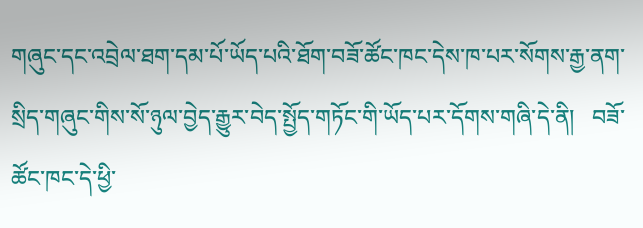གཞུང་དང་འབྲེལ་ཐག་དམ་པོ་ཡོད་པའི་ཐོག་བཟོ་ཚོང་ཁང་དེས་ཁ་པར་སོགས་རྒྱ་ནག་སྲིད་གཞུང་གིས་སོ་ཉུལ་བྱེད་རྒྱུར་བེད་སྤྱོད་གཏོང་གི་ཡོད་པར་དོགས་གཞི་དེ་ནི།   བཟོ་ཚོང་ཁང་དེ་ཕྱི་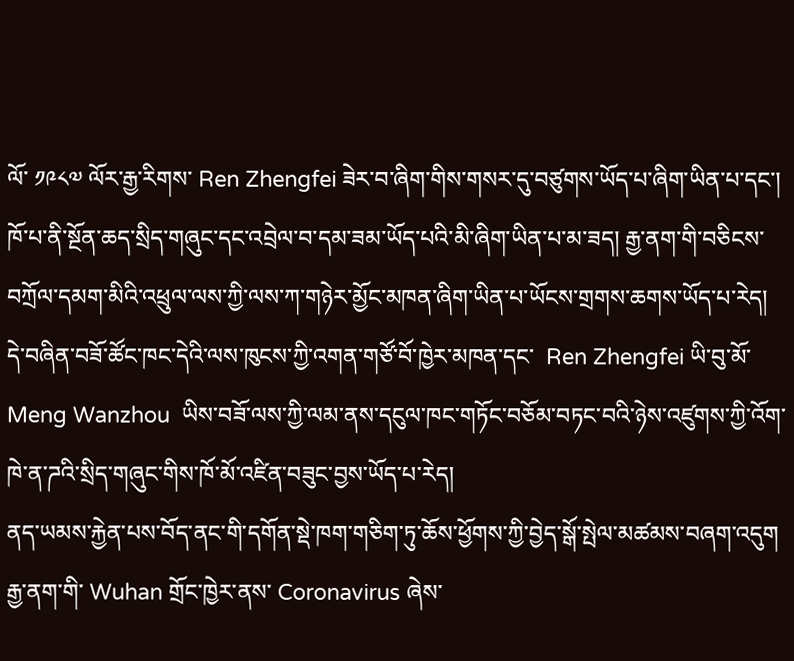ལོ་ ༡༩༨༧ ལོར་རྒྱ་རིགས་ Ren Zhengfei ཟེར་བ་ཞིག་གིས་གསར་དུ་བཙུགས་ཡོད་པ་ཞིག་ཡིན་པ་དང་། ཁོ་པ་ནི་སྔོན་ཆད་སྲིད་གཞུང་དང་འབྲེལ་བ་དམ་ཟམ་ཡོད་པའི་མི་ཞིག་ཡིན་པ་མ་ཟད། རྒྱ་ནག་གི་བཅིངས་བཀྲོལ་དམག་མིའི་འཕྲུལ་ལས་ཀྱི་ལས་ཀ་གཉེར་མྱོང་མཁན་ཞིག་ཡིན་པ་ཡོངས་གྲགས་ཆགས་ཡོད་པ་རེད།    དེ་བཞིན་བཟོ་ཚོང་ཁང་དེའི་ལས་ཁུངས་ཀྱི་འགན་གཙོ་བོ་ཁྱེར་མཁན་དང་  Ren Zhengfei ཡི་བུ་མོ་  Meng Wanzhou  ཡིས་བཟོ་ལས་ཀྱི་ལམ་ནས་དངུལ་ཁང་གཏོང་བཅོམ་བཏང་བའི་ཉེས་འཛུགས་ཀྱི་འོག་ཁེ་ན་ཌའི་སྲིད་གཞུང་གིས་ཁོ་མོ་འཛིན་བཟུང་བྱས་ཡོད་པ་རེད།
ནད་ཡམས་རྐྱེན་པས་བོད་ནང་གི་དགོན་སྡེ་ཁག་གཅིག་ཏུ་ཆོས་ཕྱོགས་ཀྱི་བྱེད་སྒོ་སྤེལ་མཚམས་བཞག་འདུག
རྒྱ་ནག་གི་ Wuhan གྲོང་ཁྱེར་ནས་ Coronavirus ཞེས་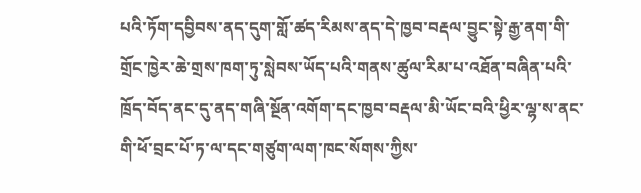པའི་ཏོག་དབྱིབས་ནད་དུག་གློ་ཚད་རིམས་ནད་དེ་ཁྱབ་བརྡལ་བྱུང་སྟེ་རྒྱ་ནག་གི་གྲོང་ཁྱེར་ཆེ་གྲས་ཁག་ཏུ་སླེབས་ཡོད་པའི་གནས་ཚུལ་རིམ་པ་འཐོན་བཞིན་པའི་ཁྲོད་བོད་ནང་དུ་ནད་གཞི་སྔོན་འགོག་དང་ཁྱབ་བརྡལ་མི་ཡོང་བའི་ཕྱིར་ལྷ་ས་ནང་གི་ཕོ་བྲང་པོ་ཏ་ལ་དང་གཙུག་ལག་ཁང་སོགས་ཀྱིས་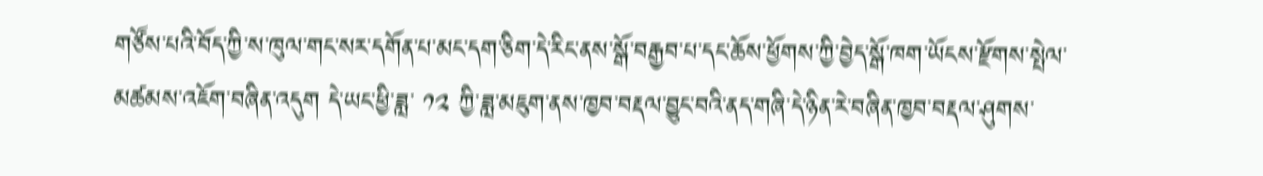གཙོས་པའི་བོད་ཀྱི་ས་ཁུལ་གང་སར་དགོན་པ་མང་དག་ཅིག་དེ་རིང་ནས་སྒོ་བརྒྱབ་པ་དང་ཆོས་ཕྱོགས་ཀྱི་བྱེད་སྒོ་ཁག་ཡོངས་རྫོགས་སྤེལ་མཚམས་འཇོག་བཞིན་འདུག དེ་ཡང་ཕྱི་ཟླ་ ༡༢ ཀྱི་ཟླ་མཇུག་ནས་ཁྱབ་བརྡལ་བྱུང་བའི་ནད་གཞི་དེ་ཉིན་རེ་བཞིན་ཁྱབ་བརྡལ་ཤུགས་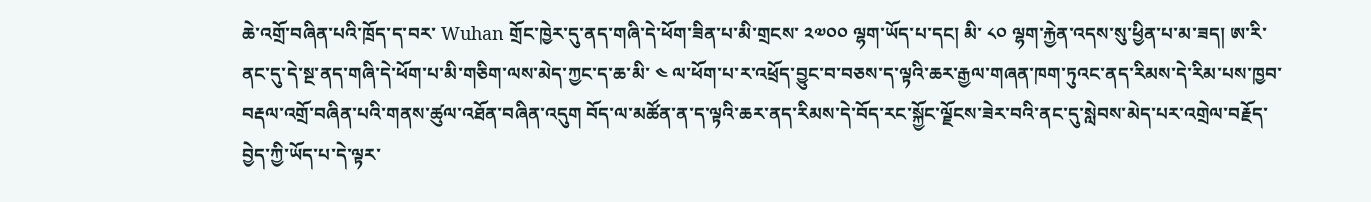ཆེ་འགྲོ་བཞིན་པའི་ཁྲོད་ད་བར་ Wuhan གྲོང་ཁྱེར་དུ་ནད་གཞི་དེ་ཕོག་ཟིན་པ་མི་གྲངས་ ༢༧༠༠ ལྷག་ཡོད་པ་དང། མི་ ༨༠ ལྷག་རྐྱེན་འདས་སུ་ཕྱིན་པ་མ་ཟད། ཨ་རི་ནང་དུ་དེ་སྔ་ནད་གཞི་དེ་ཕོག་པ་མི་གཅིག་ལས་མེད་ཀྱང་ད་ཆ་མི་ ༤ ལ་ཕོག་པ་ར་འཕྲོད་བྱུང་བ་བཅས་ད་ལྟའི་ཆར་རྒྱལ་གཞན་ཁག་ཏུའང་ནད་རིམས་དེ་རིམ་པས་ཁྱབ་བརྡལ་འགྲོ་བཞིན་པའི་གནས་ཚུལ་འཐོན་བཞིན་འདུག བོད་ལ་མཚོན་ན་ད་ལྟའི་ཆར་ནད་རིམས་དེ་བོད་རང་སྐྱོང་ལྗོངས་ཟེར་བའི་ནང་དུ་སླེབས་མེད་པར་འགྲེལ་བརྗོད་བྱེད་ཀྱི་ཡོད་པ་དེ་ལྟར་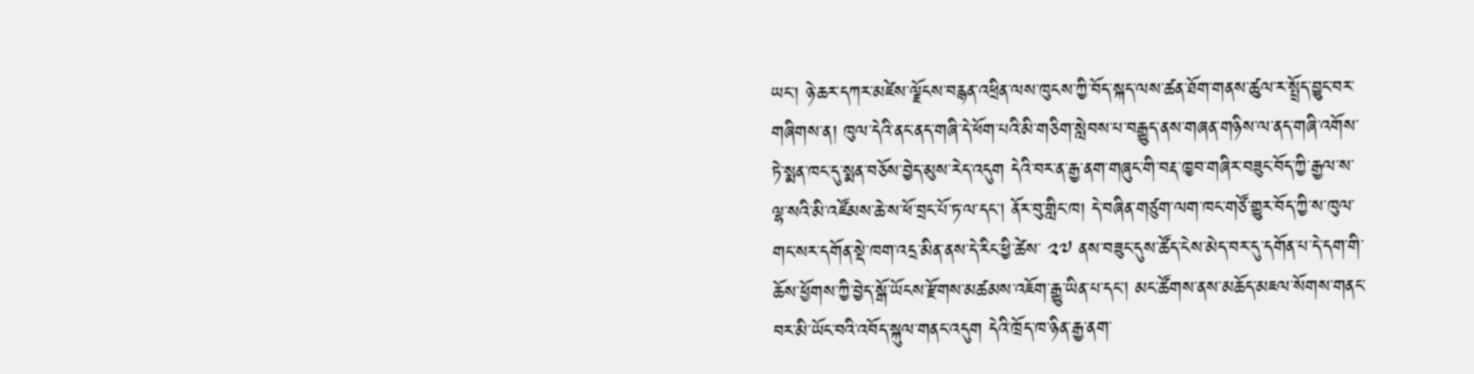ཡང་། ཉེ་ཆར་དཀར་མཛེས་ལྗོངས་བརྙན་འཕྲིན་ལས་ཁུངས་ཀྱི་བོད་སྐད་ལས་ཚན་ཐོག་གནས་ཚུལ་ར་སྤྲོད་བྱུང་བར་གཞིགས་ན། ཁུལ་དེའི་ནང་ནད་གཞི་དེ་ཕོག་པའི་མི་གཅིག་སླེབས་པ་བརྒྱུད་ནས་གཞན་གཉིས་ལ་ནད་གཞི་འགོས་ཏེ་སྨན་ཁང་དུ་སྨན་བཅོས་བྱེད་མུས་རེད་འདུག དེའི་བར་ན་རྒྱ་ནག་གཞུང་གི་བརྡ་ཁྱབ་གཞིར་བཟུང་བོད་ཀྱི་རྒྱལ་ས་ལྷ་སའི་མི་འཛོམས་ཆེ་ས་ཕོ་བྲང་པོ་ཏ་ལ་དང། ནོར་བུ་གླིང་ཁ། དེ་བཞིན་གཙུག་ལག་ཁང་གཙོ་གྱུར་བོད་ཀྱི་ས་ཁུལ་གང་སར་དགོན་སྡེ་ཁག་འདྲ་མིན་ནས་དེ་རིང་ཕྱི་ཚེས་ ༢༧ ནས་བཟུང་དུས་ཚོད་ངེས་མེད་བར་དུ་དགོན་པ་དེ་དག་གི་ཆོས་ཕྱོགས་ཀྱི་བྱེད་སྒོ་ཡོངས་རྫོགས་མཚམས་འཇོག་རྒྱུ་ཡིན་པ་དང། མང་ཚོགས་ནས་མཆོད་མཇལ་སོགས་གནང་བར་མི་ཡོང་བའི་འབོད་སྐུལ་གནང་འདུག དེའི་ཁྲོད་ཁ་ཉིན་རྒྱ་ནག་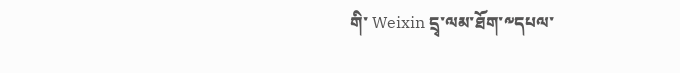གི་ Weixin དྲྭ་ལམ་ཐོག་༸དཔལ་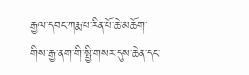རྒྱལ་དབང་ཀརྨ་པ་རིན་པོ་ཆེ་མཆོག་གིས་རྒྱ་ནག་གི་སྤྱི་གསར་དུས་ཆེན་དང་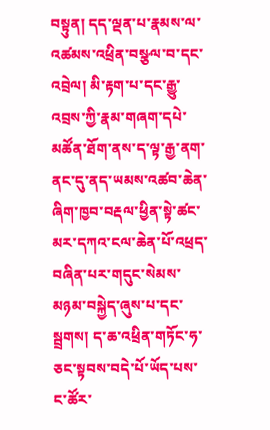བསྟུན། དད་ལྡན་པ་རྣམས་ལ་འཚམས་འཕྲིན་བསྩལ་བ་དང་འབྲེལ། མི་རྟག་པ་དང་རྒྱུ་འབྲས་ཀྱི་རྣམ་གཞག་དཔེ་མཚོན་ཐོག་ནས་ད་ལྟ་རྒྱ་ནག་ནང་དུ་ནད་ཡམས་འཚབ་ཆེན་ཞིག་ཁྱབ་བརྡལ་ཕྱིན་སྟེ་ཚང་མར་དཀའ་ངལ་ཆེན་པོ་འཕྲད་བཞིན་པར་གདུང་སེམས་མཉམ་བསྐྱེད་ཞུས་པ་དང་སྦྲགས། ད་ཆ་འཕྲིན་གཏོང་ཧ་ཅང་སྟབས་བདེ་པོ་ཡོད་པས་ང་ཚོར་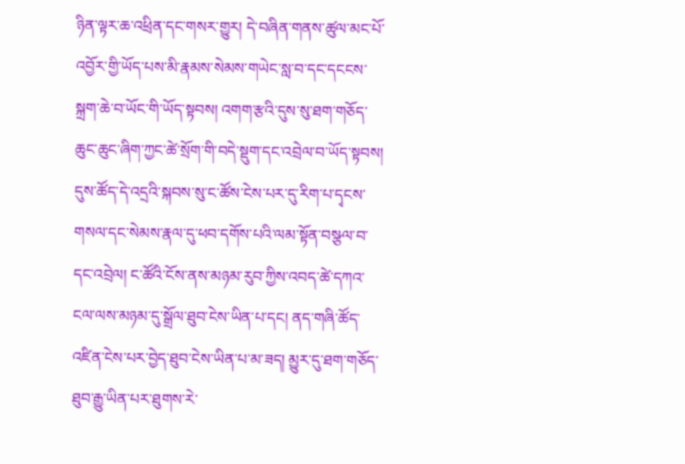ཉིན་ལྟར་ཆ་འཕྲིན་དང་གསར་གྱུར། དེ་བཞིན་གནས་ཚུལ་མང་པོ་འབྱོར་གྱི་ཡོད་པས་མི་རྣམས་སེམས་གཡེང་སླ་བ་དང་དངངས་སྐྲག་ཆེ་བ་ཡོང་གི་ཡོད་སྟབས། འགག་རྩའི་དུས་སུ་ཐག་གཅོད་ཆུང་ཆུང་ཞིག་ཀྱང་ཚེ་སྲོག་གི་བདེ་སྡུག་དང་འབྲེལ་བ་ཡོད་སྟབས། དུས་ཚོད་དེ་འདྲའི་སྐབས་སུ་ང་ཚོས་ངེས་པར་དུ་རིག་པ་དྭངས་གསལ་དང་སེམས་རྣལ་དུ་ཕབ་དགོས་པའི་ལམ་སྟོན་བསྩལ་བ་དང་འབྲེལ། ང་ཚོའི་ངོས་ནས་མཉམ་རུབ་ཀྱིས་འབད་ཚེ་དཀའ་ངལ་ལས་མཉམ་དུ་སྒྲོལ་ཐུབ་ངེས་ཡིན་པ་དང། ནད་གཞི་ཚོད་འཛིན་ངེས་པར་བྱེད་ཐུབ་ངེས་ཡིན་པ་མ་ཟད། མྱུར་དུ་ཐག་གཅོད་ཐུབ་རྒྱུ་ཡིན་པར་ཐུགས་རེ་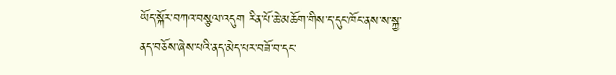ཡོད་སྐོར་བཀའ་བསྩལ་འདུག རིན་པོ་ཆེ་མཆོག་གིས་ད་དུང་ཁོང་ནས་ས་སྐྱ་ནད་བཅོས་ཞེས་པའི་ནད་མེད་པར་བཟོ་བ་དང་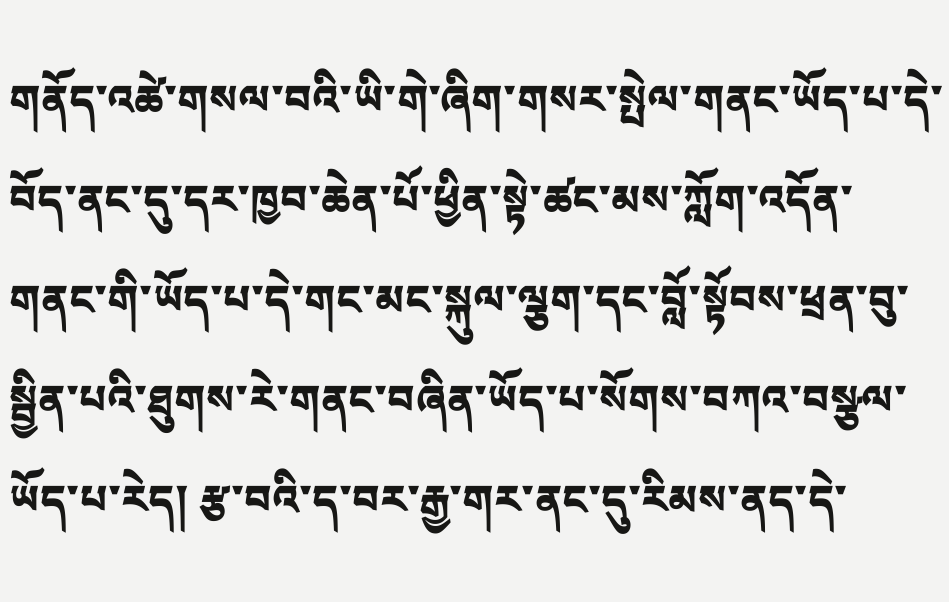གནོད་འཚེ་གསལ་བའི་ཡི་གེ་ཞིག་གསར་སྤེལ་གནང་ཡོད་པ་དེ་བོད་ནང་དུ་དར་ཁྱབ་ཆེན་པོ་ཕྱིན་སྟེ་ཚང་མས་ཀློག་འདོན་གནང་གི་ཡོད་པ་དེ་གང་མང་སྐུལ་ལྕག་དང་བློ་སྟོབས་ཕྲན་བུ་སྦྱིན་པའི་ཐུགས་རེ་གནང་བཞིན་ཡོད་པ་སོགས་བཀའ་བསྩལ་ཡོད་པ་རེད། རྩ་བའི་ད་བར་རྒྱ་གར་ནང་དུ་རིམས་ནད་དེ་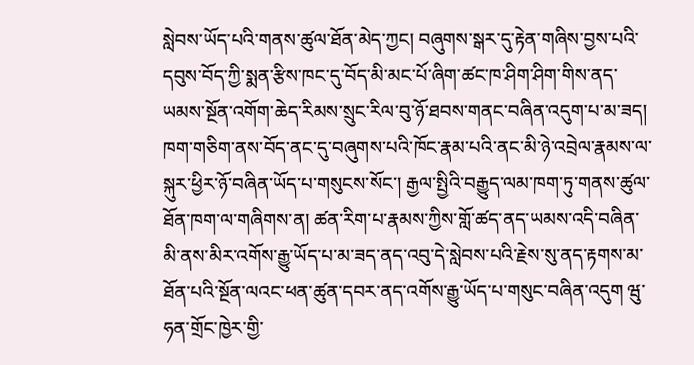སླེབས་ཡོད་པའི་གནས་ཚུལ་ཐོན་མེད་ཀྱང། བཞུགས་སྒར་དུ་རྟེན་གཞིས་བྱས་པའི་དབུས་བོད་ཀྱི་སྨན་རྩིས་ཁང་དུ་བོད་མི་མང་པོ་ཞིག་ཚང་ཁ་ཤིག་ཤིག་གིས་ནད་ཡམས་སྔོན་འགོག་ཆེད་རིམས་སྲུང་རིལ་བུ་ཉོ་ཐབས་གནང་བཞིན་འདུག་པ་མ་ཟད། ཁག་གཅིག་ནས་བོད་ནང་དུ་བཞུགས་པའི་ཁོང་རྣམ་པའི་ནང་མི་ཉེ་འབྲེལ་རྣམས་ལ་སྐུར་ཕྱིར་ཉོ་བཞིན་ཡོད་པ་གསུངས་སོང་། རྒྱལ་སྤྱིའི་བརྒྱུད་ལམ་ཁག་ཏུ་གནས་ཚུལ་ཐོན་ཁག་ལ་གཞིགས་ན། ཚན་རིག་པ་རྣམས་ཀྱིས་གློ་ཚད་ནད་ཡམས་འདི་བཞིན་མི་ནས་མིར་འགོས་རྒྱུ་ཡོད་པ་མ་ཟད་ནད་འབུ་དེ་སླེབས་པའི་རྗེས་སུ་ནད་རྟགས་མ་ཐོན་པའི་སྔོན་ལའང་ཕན་ཚུན་དབར་ནད་འགོས་རྒྱུ་ཡོད་པ་གསུང་བཞིན་འདུག ཝུ་ཧན་གྲོང་ཁྱེར་གྱི་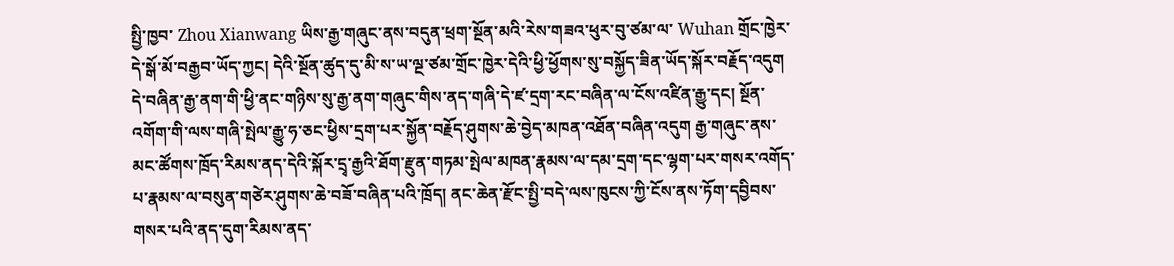སྤྱི་ཁྱབ་ Zhou Xianwang ཡིས་རྒྱ་གཞུང་ནས་བདུན་ཕྲག་སྔོན་མའི་རེས་གཟའ་ཕུར་བུ་ཙམ་ལ་ Wuhan གྲོང་ཁྱེར་དེ་སྒོ་མོ་བརྒྱབ་ཡོད་ཀྱང། དེའི་སྔོན་ཚུད་དུ་མི་ས་ཡ་ལྔ་ཙམ་གྲོང་ཁྱེར་དེའི་ཕྱི་ཕྱོགས་སུ་བསྐྱོད་ཟིན་ཡོད་སྐོར་བརྗོད་འདུག དེ་བཞིན་རྒྱ་ནག་གི་ཕྱི་ནང་གཉིས་སུ་རྒྱ་ནག་གཞུང་གིས་ནད་གཞི་དེ་ཛ་དྲག་རང་བཞིན་ལ་ངོས་འཛིན་རྒྱུ་དང། སྔོན་འགོག་གི་ལས་གཞི་སྤེལ་རྒྱུ་ཧ་ཅང་ཕྱིས་དྲག་པར་སྐྱོན་བརྗོད་ཤུགས་ཆེ་བྱེད་མཁན་འཐོན་བཞིན་འདུག རྒྱ་གཞུང་ནས་མང་ཚོགས་ཁྲོད་རིམས་ནད་དེའི་སྐོར་དྲྭ་རྒྱའི་ཐོག་རྫུན་གཏམ་སྤེལ་མཁན་རྣམས་ལ་དམ་དྲག་དང་ལྷག་པར་གསར་འགོད་པ་རྣམས་ལ་བསུན་གཙེར་ཤུགས་ཆེ་བཟོ་བཞིན་པའི་ཁྲོད། ནང་ཆེན་རྫོང་སྤྱི་བདེ་ལས་ཁུངས་ཀྱི་ངོས་ནས་ཏོག་དབྱིབས་གསར་པའི་ནད་དུག་རིམས་ནད་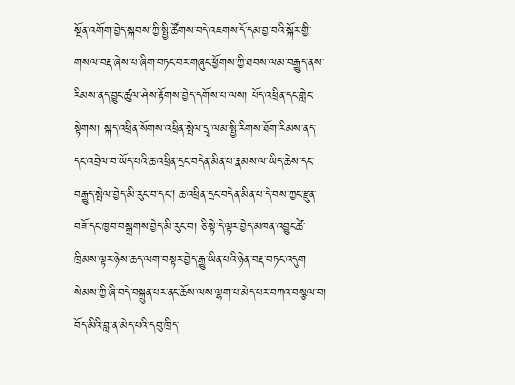སྔོན་འགོག་བྱེད་སྐབས་ཀྱི་སྤྱི་ཚོགས་བདེ་འཇགས་དོ་དམ་བྱ་བའི་སྐོར་གྱི་གསལ་བརྡ་ཞེས་པ་ཞིག་བཏང་བར་གཞུང་ཕྱོགས་ཀྱི་ཐབས་ལམ་བརྒྱུད་ནས་རིམས་ནད་བྱུང་ཚུལ་ཤེས་རྟོགས་བྱེད་དགོས་པ་ལས། པོད་འཕྲིན་དང་གླེང་སྟེགས། སྐད་འཕྲིན་སོགས་འཕྲིན་སྤེལ་དྲྭ་ལམ་སྤྱི་རིགས་ཐོག་རིམས་ནད་དང་འབྲེལ་བ་ཡོད་པའི་ཆ་འཕྲིན་དྲང་བདེན་མིན་པ་རྣམས་ལ་ཡིད་ཆེས་དང་བརྒྱུད་སྤེལ་བྱེད་མི་རུང་བ་དང། ཆ་འཕྲིན་དྲང་བདེན་མིན་པ་དེ་བས་ཀྱང་རྫུན་བཟོ་དང་ཁྱབ་བསྒྲགས་བྱེད་མི་རུང་བ། ཅི་སྟེ་དེ་ལྟར་བྱེད་མཁན་འབྱུང་ཚེ་ཁྲིམས་ལྟར་ཉེས་ཆད་ལག་བསྟར་བྱེད་རྒྱུ་ཡིན་པའི་ཉེན་བརྡ་བཏང་འདུག
སེམས་ཀྱི་ཞི་བདེ་བསྐྲུན་པར་ནང་ཆོས་ལས་ལྷག་པ་མེད་པར་བཀའ་བསྩལ་བ།
བོད་མིའི་བླ་ན་མེད་པའི་དབུ་ཁྲིད་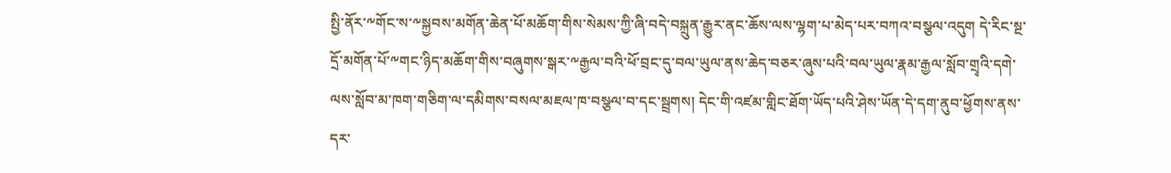སྤྱི་ནོར་༸གོང་ས་༸སྐྱབས་མགོན་ཆེན་པོ་མཆོག་གིས་སེམས་ཀྱི་ཞི་བདེ་བསྐྲུན་རྒྱུར་ནང་ཆོས་ལས་ལྷག་པ་མེད་པར་བཀའ་བསྩལ་འདུག དེ་རིང་སྔ་དྲོ་མགོན་པོ་༸གང་ཉིད་མཆོག་གིས་བཞུགས་སྒར་༸རྒྱལ་བའི་ཕོ་བྲང་དུ་བལ་ཡུལ་ནས་ཆེད་བཅར་ཞུས་པའི་བལ་ཡུལ་རྣམ་རྒྱལ་སློབ་གྲྭའི་དགེ་ལས་སློབ་མ་ཁག་གཅིག་ལ་དམིགས་བསལ་མཇལ་ཁ་བསྩལ་བ་དང་སྦྲགས། དེང་གི་འཛམ་གླིང་ཐོག་ཡོད་པའི་ཤེས་ཡོན་དེ་དག་ནུབ་ཕྱོགས་ནས་དར་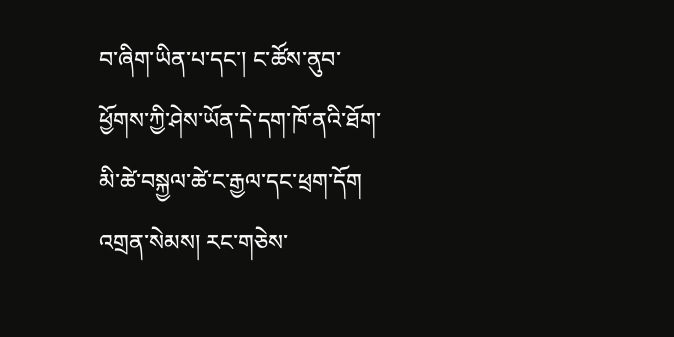བ་ཞིག་ཡིན་པ་དང་། ང་ཚོས་ནུབ་ཕྱོགས་ཀྱི་ཤེས་ཡོན་དེ་དག་ཁོ་ནའི་ཐོག་མི་ཚེ་བསྐྱལ་ཚེ་ང་རྒྱལ་དང་ཕྲག་དོག འགྲན་སེམས། རང་གཅེས་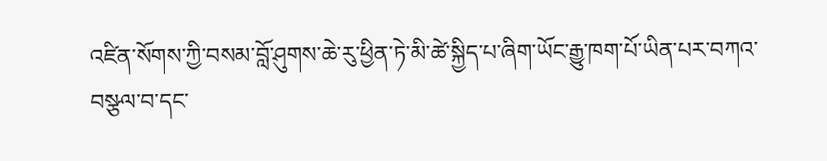འཛིན་སོགས་ཀྱི་བསམ་བློ་ཤུགས་ཆེ་རུ་ཕྱིན་ཏེ་མི་ཚེ་སྐྱིད་པ་ཞིག་ཡོང་རྒྱུ་ཁག་པོ་ཡིན་པར་བཀའ་བསྩལ་བ་དང་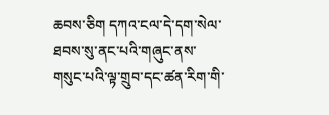ཆབས་ཅིག དཀའ་ངལ་དེ་དག་སེལ་ཐབས་སུ་ནང་པའི་གཞུང་ནས་གསུང་པའི་ལྟ་གྲུབ་དང་ཚན་རིག་གི་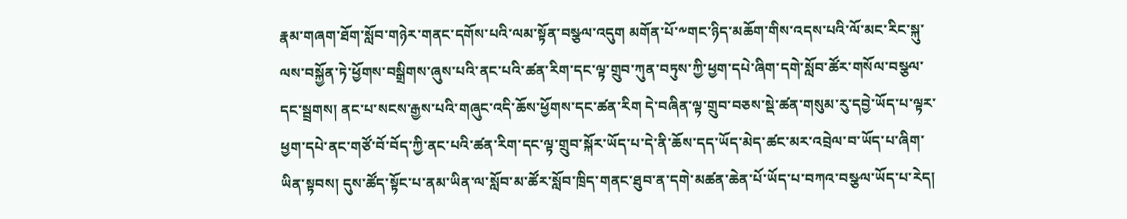རྣམ་གཞག་ཐོག་སློབ་གཉེར་གནང་དགོས་པའི་ལམ་སྟོན་བསྩལ་འདུག མགོན་པོ་༸གང་ཉིད་མཆོག་གིས་འདས་པའི་ལོ་མང་རིང་སྐུ་ལས་བསྐྱོན་ཏེ་ཕྱོགས་བསྒྲིགས་ཞུས་པའི་ནང་པའི་ཚན་རིག་དང་ལྟ་གྲུབ་ཀུན་བཏུས་ཀྱི་ཕྱག་དཔེ་ཞིག་དགེ་སློབ་ཚོར་གསོལ་བསྩལ་དང་སྦྲགས། ནང་པ་སངས་རྒྱས་པའི་གཞུང་འདི་ཆོས་ཕྱོགས་དང་ཚན་རིག དེ་བཞིན་ལྟ་གྲུབ་བཅས་སྡེ་ཚན་གསུམ་རུ་དབྱེ་ཡོད་པ་ལྟར་ཕྱག་དཔེ་ནང་གཙོ་བོ་བོད་ཀྱི་ནང་པའི་ཚན་རིག་དང་ལྟ་གྲུབ་སྐོར་ཡོད་པ་དེ་ནི་ཆོས་དད་ཡོད་མེད་ཚང་མར་འབྲེལ་བ་ཡོད་པ་ཞིག་ཡིན་སྟབས། དུས་ཚོད་སྟོང་པ་ནམ་ཡིན་ལ་སློབ་མ་ཚོར་སློབ་ཁྲིད་གནང་ཐུབ་ན་དགེ་མཚན་ཆེན་པོ་ཡོད་པ་བཀའ་བསྩལ་ཡོད་པ་རེད།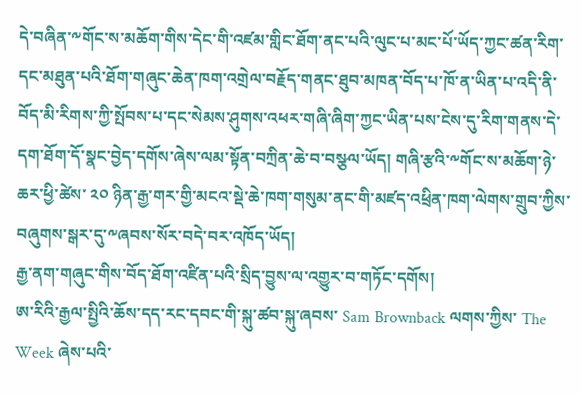དེ་བཞིན་༸གོང་ས་མཆོག་གིས་དེང་གི་འཛམ་གླིང་ཐོག་ནང་པའི་ལུང་པ་མང་པོ་ཡོད་ཀྱང་ཚན་རིག་དང་མཐུན་པའི་ཐོག་གཞུང་ཆེན་ཁག་འགྲེལ་བརྗོད་གནང་ཐུབ་མཁན་བོད་པ་ཁོ་ན་ཡིན་པ་འདི་ནི་བོད་མི་རིགས་ཀྱི་སྤོབས་པ་དང་སེམས་ཤུགས་འཕར་གཞི་ཞིག་ཀྱང་ཡིན་པས་ངེས་དུ་རིག་གནས་དེ་དག་ཐོག་དོ་སྣང་བྱེད་དགོས་ཞེས་ལམ་སྟོན་བཀྲིན་ཆེ་བ་བསྩལ་ཡོད། གཞི་རྩའི་༸གོང་ས་མཆོག་ཉེ་ཆར་ཕྱི་ཚེས་ ༢༠ ཉིན་རྒྱ་གར་གྱི་མངའ་སྡེ་ཆེ་ཁག་གསུམ་ནང་གི་མཛད་འཕྲིན་ཁག་ལེགས་གྲུབ་ཀྱིས་བཞུགས་སྒར་དུ་༸ཞབས་སོར་བདེ་བར་འཁོད་ཡོད།
རྒྱ་ནག་གཞུང་གིས་བོད་ཐོག་འཛིན་པའི་སྲིད་བྱུས་ལ་འགྱུར་བ་གཏོང་དགོས།
ཨ་རིའི་རྒྱལ་སྤྱིའི་ཆོས་དད་རང་དབང་གི་སྐུ་ཚབ་སྐུ་ཞབས་ Sam Brownback ལགས་ཀྱིས་ The Week ཞེས་པའི་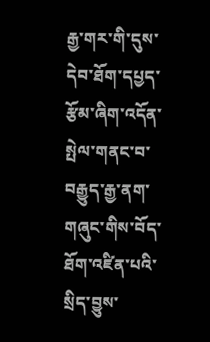རྒྱ་གར་གི་དུས་དེབ་ཐོག་དཔྱད་རྩོམ་ཞིག་འདོན་སྤེལ་གནང་བ་བརྒྱུད་རྒྱ་ནག་གཞུང་གིས་བོད་ཐོག་འཛིན་པའི་སྲིད་བྱུས་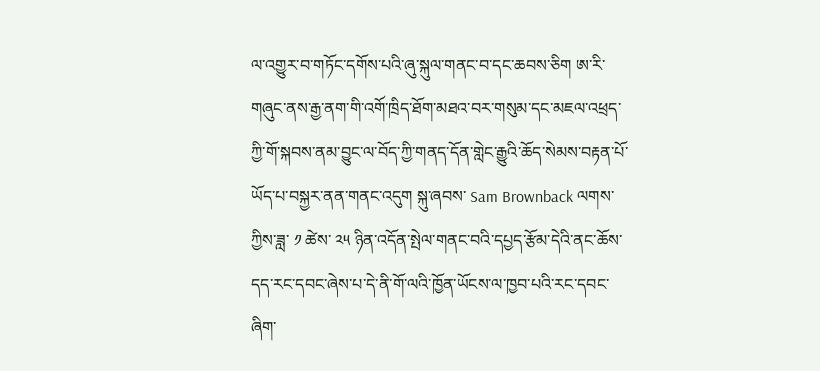ལ་འགྱུར་བ་གཏོང་དགོས་པའི་ཞུ་སྐུལ་གནང་བ་དང་ཆབས་ཅིག ཨ་རི་གཞུང་ནས་རྒྱ་ནག་གི་འགོ་ཁྲིད་ཐོག་མཐའ་བར་གསུམ་དང་མཇལ་འཕྲད་ཀྱི་གོ་སྐབས་ནམ་བྱུང་ལ་བོད་ཀྱི་གནད་དོན་གླེང་རྒྱུའི་ཆོད་སེམས་བརྟན་པོ་ཡོད་པ་བསྐྱར་ནན་གནང་འདུག སྐུ་ཞབས་ Sam Brownback ལགས་ཀྱིས་ཟླ་ ༡ ཚེས་ ༢༥ ཉིན་འདོན་སྤེལ་གནང་བའི་དཔྱད་རྩོམ་དེའི་ནང་ཆོས་དད་རང་དབང་ཞེས་པ་དེ་ནི་གོ་ལའི་ཁྱོན་ཡོངས་ལ་ཁྱབ་པའི་རང་དབང་ཞིག་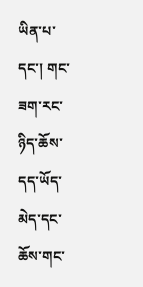ཡིན་པ་དང་། གང་ཟག་རང་ཉིད་ཆོས་དད་ཡོད་མེད་དང་ཆོས་གང་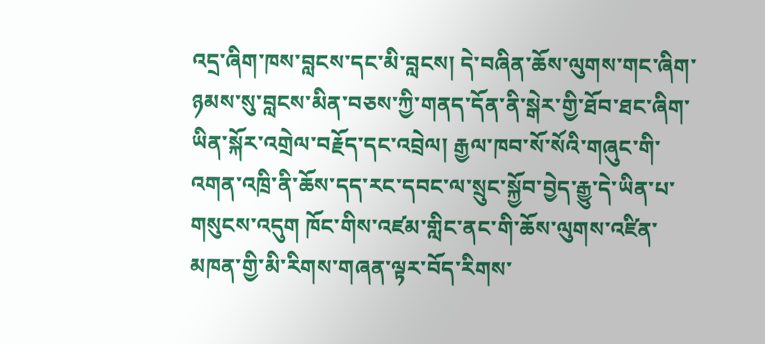འདྲ་ཞིག་ཁས་བླངས་དང་མི་བླངས། དེ་བཞིན་ཆོས་ལུགས་གང་ཞིག་ཉམས་སུ་བླངས་མིན་བཅས་ཀྱི་གནད་དོན་ནི་སྒེར་གྱི་ཐོབ་ཐང་ཞིག་ཡིན་སྐོར་འགྲེལ་བརྗོད་དང་འབྲེལ། རྒྱལ་ཁབ་སོ་སོའི་གཞུང་གི་འགན་འཁྲི་ནི་ཆོས་དད་རང་དབང་ལ་སྲུང་སྐྱོབ་བྱེད་རྒྱུ་དེ་ཡིན་པ་གསུངས་འདུག ཁོང་གིས་འཛམ་གླིང་ནང་གི་ཆོས་ལུགས་འཛིན་མཁན་གྱི་མི་རིགས་གཞན་ལྟར་བོད་རིགས་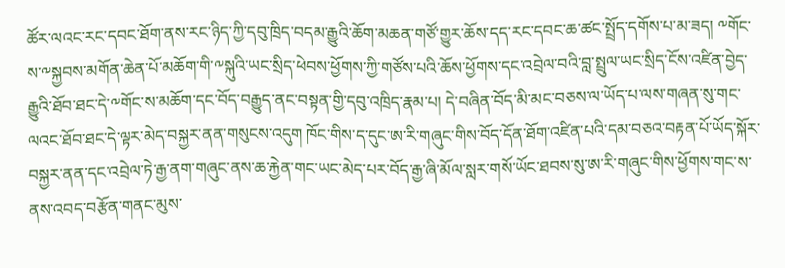ཚོར་ལའང་རང་དབང་ཐོག་ནས་རང་ཉིད་ཀྱི་དབུ་ཁྲིད་བདམ་རྒྱུའི་ཆོག་མཆན་གཙོ་གྱུར་ཆོས་དད་རང་དབང་ཆ་ཚང་སྤྲོད་དགོས་པ་མ་ཟད། ༸གོང་ས་༸སྐྱབས་མགོན་ཆེན་པོ་མཆོག་གི་༸སྐུའི་ཡང་སྲིད་ཕེབས་ཕྱོགས་ཀྱི་གཙོས་པའི་ཆོས་ཕྱོགས་དང་འབྲེལ་བའི་བླ་སྤྲུལ་ཡང་སྲིད་ངོས་འཛིན་བྱེད་རྒྱུའི་ཐོབ་ཐང་དེ་༸གོང་ས་མཆོག་དང་བོད་བརྒྱུད་ནང་བསྟན་གྱི་དབུ་འཁྲིད་རྣམ་པ། དེ་བཞིན་བོད་མི་མང་བཅས་ལ་ཡོད་པ་ལས་གཞན་སུ་གང་ལའང་ཐོབ་ཐང་དེ་ལྟར་མེད་བསྐྱར་ནན་གསུངས་འདུག ཁོང་གིས་ད་དུང་ཨ་རི་གཞུང་གིས་བོད་དོན་ཐོག་འཛིན་པའི་དམ་བཅའ་བརྟན་པོ་ཡོད་སྐོར་བསྐྱར་ནན་དང་འབྲེལ་ཏེ་རྒྱ་ནག་གཞུང་ནས་ཆ་རྐྱེན་གང་ཡང་མེད་པར་བོད་རྒྱ་ཞི་མོལ་སླར་གསོ་ཡོང་ཐབས་སུ་ཨ་རི་གཞུང་གིས་ཕྱོགས་གང་ས་ནས་འབད་བརྩོན་གནང་མུས་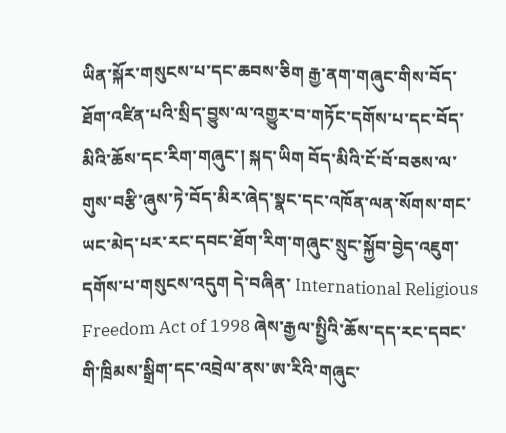ཡིན་སྐོར་གསུངས་པ་དང་ཆབས་ཅིག རྒྱ་ནག་གཞུང་གིས་བོད་ཐོག་འཛིན་པའི་སྲིད་བྱུས་ལ་འགྱུར་བ་གཏོང་དགོས་པ་དང་བོད་མིའི་ཆོས་དང་རིག་གཞུང་། སྐད་ཡིག བོད་མིའི་ངོ་བོ་བཅས་ལ་གུས་བརྩི་ཞུས་ཏེ་བོད་མིར་ཞེད་སྣང་དང་འཁོན་ལན་སོགས་གང་ཡང་མེད་པར་རང་དབང་ཐོག་རིག་གཞུང་སྲུང་སྐྱོབ་བྱེད་འཇུག་དགོས་པ་གསུངས་འདུག དེ་བཞིན་ International Religious Freedom Act of 1998 ཞེས་རྒྱལ་སྤྱིའི་ཆོས་དད་རང་དབང་གི་ཁྲིམས་སྒྲིག་དང་འབྲེལ་ནས་ཨ་རིའི་གཞུང་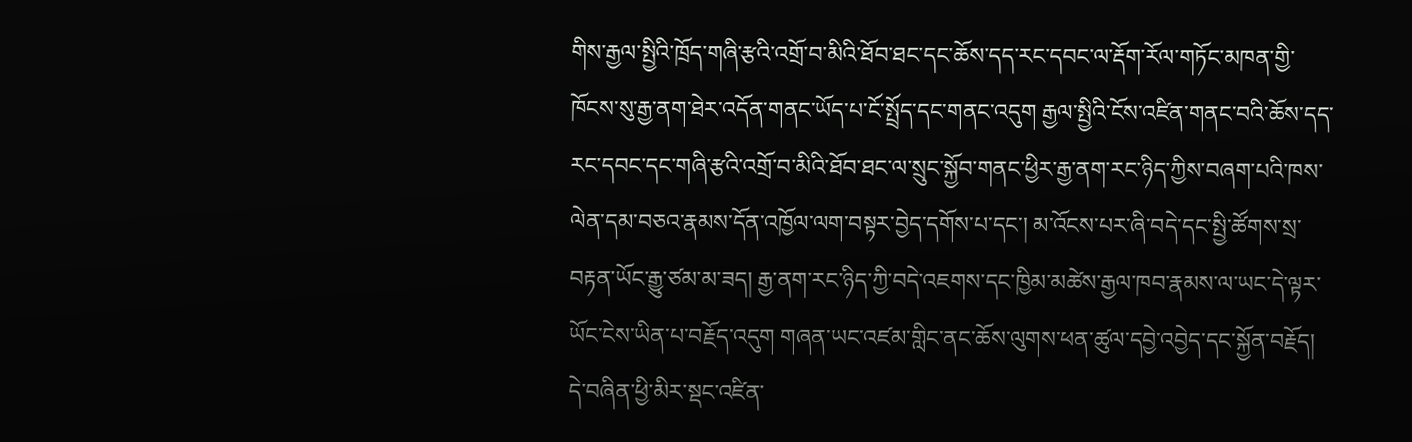གིས་རྒྱལ་སྤྱིའི་ཁྲོད་གཞི་རྩའི་འགྲོ་བ་མིའི་ཐོབ་ཐང་དང་ཆོས་དད་རང་དབང་ལ་རྡོག་རོལ་གཏོང་མཁན་གྱི་ཁོངས་སུ་རྒྱ་ནག་ཐེར་འདོན་གནང་ཡོད་པ་ངོ་སྤྲོད་དང་གནང་འདུག རྒྱལ་སྤྱིའི་ངོས་འཛིན་གནང་བའི་ཆོས་དད་རང་དབང་དང་གཞི་རྩའི་འགྲོ་བ་མིའི་ཐོབ་ཐང་ལ་སྲུང་སྐྱོབ་གནང་ཕྱིར་རྒྱ་ནག་རང་ཉིད་ཀྱིས་བཞག་པའི་ཁས་ལེན་དམ་བཅའ་རྣམས་དོན་འཁྱོལ་ལག་བསྟར་བྱེད་དགོས་པ་དང་། མ་འོངས་པར་ཞི་བདེ་དང་སྤྱི་ཚོགས་སྲ་བརྟན་ཡོང་རྒྱུ་ཙམ་མ་ཟད། རྒྱ་ནག་རང་ཉིད་ཀྱི་བདེ་འཇགས་དང་ཁྱིམ་མཚེས་རྒྱལ་ཁབ་རྣམས་ལ་ཡང་དེ་ལྟར་ཡོང་ངེས་ཡིན་པ་བརྗོད་འདུག གཞན་ཡང་འཛམ་གླིང་ནང་ཆོས་ལུགས་ཕན་ཚུལ་དབྱེ་འབྱེད་དང་སྐྱོན་བརྗོད། དེ་བཞིན་ཕྱི་མིར་སྡང་འཛིན་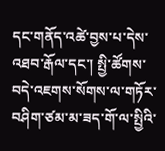དང་གནོད་འཚེ་བྱས་པ་དེས་འཐབ་རྒོལ་དང་། སྤྱི་ཚོགས་བདེ་འཇགས་སོགས་ལ་གཏོར་བཤིག་ཙམ་མ་ཟད་གོ་ལ་སྤྱིའི་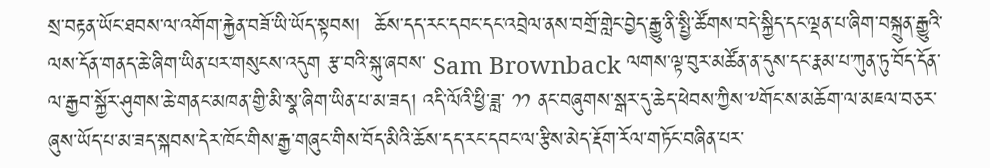སྲ་བརྟན་ཡོང་ཐབས་ལ་འགོག་རྐྱེན་བཟོ་ཡི་ཡོད་སྟབས།  ཆོས་དད་རང་དབང་དང་འབྲེལ་ནས་བགྲོ་གླེང་བྱེད་རྒྱུ་ནི་སྤྱི་ཚོགས་བདེ་སྐྱིད་དང་ལྡན་པ་ཞིག་བསྐྲུན་རྒྱུའི་ལས་དོན་གནད་ཆེ་ཞིག་ཡིན་པར་གསུངས་འདུག རྩ་བའི་སྐུ་ཞབས་ Sam Brownback ལགས་ལྟ་བུར་མཚོན་ན་དུས་དང་རྣམ་པ་ཀུན་ཏུ་བོད་དོན་ལ་རྒྱབ་སྐྱོར་ཤུགས་ཆེ་གནང་མཁན་གྱི་མི་སྣ་ཞིག་ཡིན་པ་མ་ཟད། འདི་ལོའི་ཕྱི་ཟླ་ ༡༡ ནང་བཞུགས་སྒར་དུ་ཆེད་ཕེབས་ཀྱིས་༸གོང་ས་མཆོག་ལ་མཇལ་བཅར་ཞུས་ཡོད་པ་མ་ཟད་སྐབས་དེར་ཁོང་གིས་རྒྱ་གཞུང་གིས་བོད་མིའི་ཆོས་དད་རང་དབང་ལ་རྩིས་མེད་རྡོག་རོལ་གཏོང་བཞིན་པར་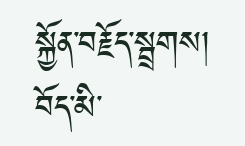སྐྱོན་བརྗོད་སྦྲགས། བོད་མི་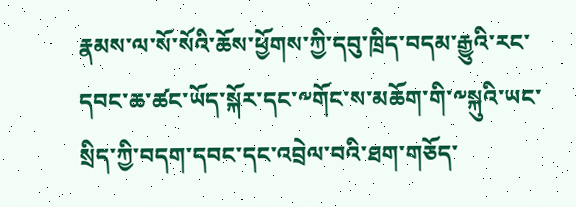རྣམས་ལ་སོ་སོའི་ཆོས་ཕྱོགས་ཀྱི་དབུ་ཁྲིད་བདམ་རྒྱུའི་རང་དབང་ཆ་ཚང་ཡོད་སྐོར་དང་༸གོང་ས་མཆོག་གི་༸སྐུའི་ཡང་སྲིད་ཀྱི་བདག་དབང་དང་འབྲེལ་བའི་ཐག་གཅོད་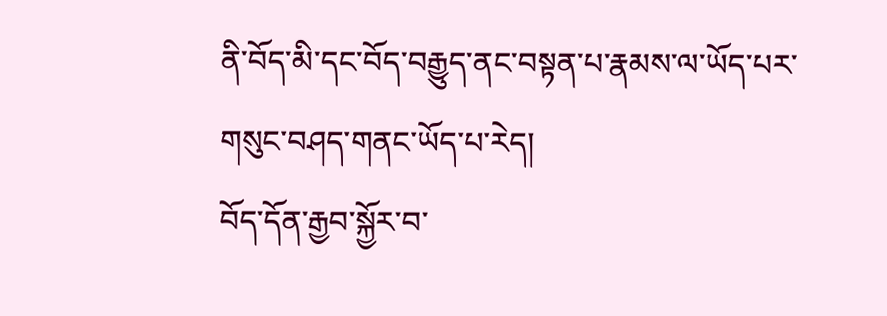ནི་བོད་མི་དང་བོད་བརྒྱུད་ནང་བསྟན་པ་རྣམས་ལ་ཡོད་པར་གསུང་བཤད་གནང་ཡོད་པ་རེད།
བོད་དོན་རྒྱབ་སྐྱོར་བ་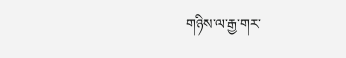གཉིས་ལ་རྒྱ་གར་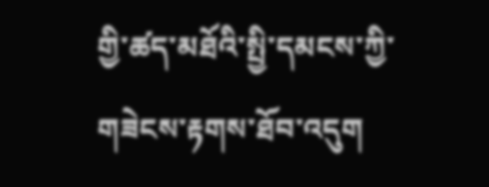གྱི་ཚད་མཐོའི་སྤྱི་དམངས་ཀྱི་གཟེངས་རྟགས་ཐོབ་འདུག